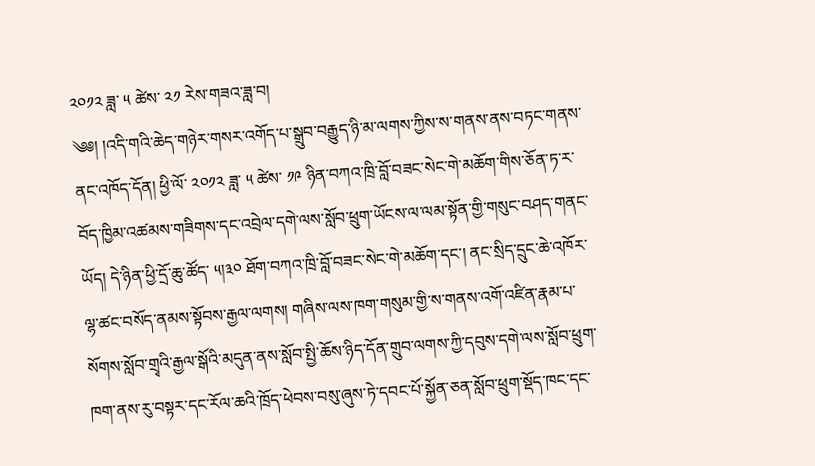༢༠༡༢ ཟླ་ ༥ ཚེས་ ༢༡ རེས་གཟའ་ཟླ་བ།
༄༅། །འདི་གའི་ཆེད་གཉེར་གསར་འགོད་པ་སྒྲུབ་བརྒྱུད་ཉི་མ་ལགས་ཀྱིས་ས་གནས་ནས་བཏང་གནས་ནང་འཁོད་དོན། ཕྱི་ལོ་ ༢༠༡༢ ཟླ་ ༥ ཚེས་ ༡༩ ཉིན་བཀའ་ཁྲི་བློ་བཟང་སེང་གེ་མཆོག་གིས་ཅོན་ཏ་ར་བོད་ཁྱིམ་འཚམས་གཟིགས་དང་འབྲེལ་དགེ་ལས་སློབ་ཕྲུག་ཡོངས་ལ་ལམ་སྟོན་གྱི་གསུང་བཤད་གནང་ཡོད། དེ་ཉིན་ཕྱི་དྲོ་ཆུ་ཚོད་ ༥།༣༠ ཐོག་བཀའ་ཁྲི་བློ་བཟང་སེང་གེ་མཆོག་དང་། ནང་སྲིད་དྲུང་ཆེ་འཁོར་ལྷ་ཚང་བསོད་ནམས་སྟོབས་རྒྱལ་ལགས། གཞིས་ལས་ཁག་གསུམ་གྱི་ས་གནས་འགོ་འཛིན་རྣམ་པ་སོགས་སློབ་གྲྭའི་རྒྱལ་སྒོའི་མདུན་ནས་སློབ་སྤྱི་ཆོས་ཉིད་དོན་གྲུབ་ལགས་ཀྱི་དབུས་དགེ་ལས་སློབ་ཕྲུག་ཁག་ནས་རུ་བསྟར་དང་རོལ་ཆའི་ཁྲོད་ཕེབས་བསུ་ཞུས་ཏེ་དབང་པོ་སྐྱོན་ཅན་སློབ་ཕྲུག་སྡོད་ཁང་དང་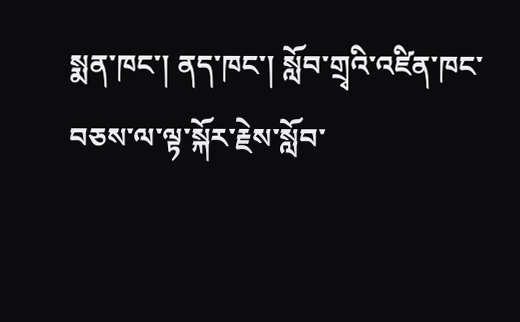སྨན་ཁང་། ནད་ཁང་། སློབ་གྲྭའི་འཛིན་ཁང་བཅས་ལ་ལྟ་སྐོར་རྗེས་སློབ་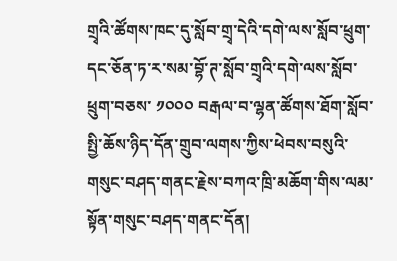གྲྭའི་ཚོགས་ཁང་དུ་སློབ་གྲྭ་དེའི་དགེ་ལས་སློབ་ཕྲུག་དང་ཅོན་ཏ་ར་སམ་བྷོ་ཊ་སློབ་གྲྭའི་དགེ་ལས་སློབ་ཕྲུག་བཅས་ ༡༠༠༠ བརྒལ་བ་ལྷན་ཚོགས་ཐོག་སློབ་སྤྱི་ཆོས་ཉིད་དོན་གྲུབ་ལགས་ཀྱིས་ཕེབས་བསུའི་གསུང་བཤད་གནང་རྗེས་བཀའ་ཁྲི་མཆོག་གིས་ལམ་སྟོན་གསུང་བཤད་གནང་དོན།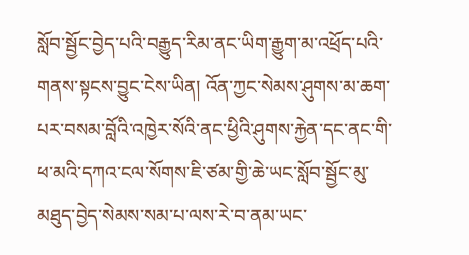སློབ་སྦྱོང་བྱེད་པའི་བརྒྱུད་རིམ་ནང་ཡིག་རྒྱུག་མ་འཕྲོད་པའི་གནས་སྟངས་བྱུང་ངེས་ཡིན། འོན་ཀྱང་སེམས་ཤུགས་མ་ཆག་པར་བསམ་བློའི་འཁྱེར་སོའི་ནང་ཕྱིའི་ཤུགས་རྐྱེན་དང་ནང་གི་ཕ་མའི་དཀའ་ངལ་སོགས་ཇི་ཙམ་གྱི་ཆེ་ཡང་སློབ་སྦྱོང་མུ་མཐུད་བྱེད་སེམས་སམ་པ་ལས་རེ་བ་ནམ་ཡང་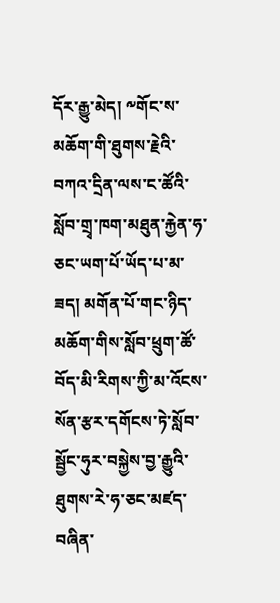དོར་རྒྱུ་མེད། ༸གོང་ས་མཆོག་གི་ཐུགས་རྗེའི་བཀའ་དྲིན་ལས་ང་ཚོའི་སློབ་གྲྭ་ཁག་མཐུན་རྐྱེན་ཧ་ཅང་ཡག་པོ་ཡོད་པ་མ་ཟད། མགོན་པོ་གང་ཉིད་མཆོག་གིས་སློབ་ཕྲུག་ཚོ་བོད་མི་རིགས་ཀྱི་མ་འོངས་སོན་རྩར་དགོངས་ཏེ་སློབ་སྦྱོང་ཧུར་བསྐྱེས་བྱ་རྒྱུའི་ཐུགས་རེ་ཧ་ཅང་མཛད་བཞིན་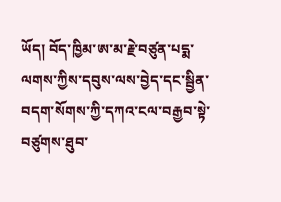ཡོད། བོད་ཁྱིམ་ཨ་མ་རྗེ་བཙུན་པདྨ་ལགས་ཀྱིས་དབུས་ལས་བྱེད་དང་སྦྱིན་བདག་སོགས་ཀྱི་དཀའ་ངལ་བརྒྱབ་སྟེ་བཙུགས་ཐུབ་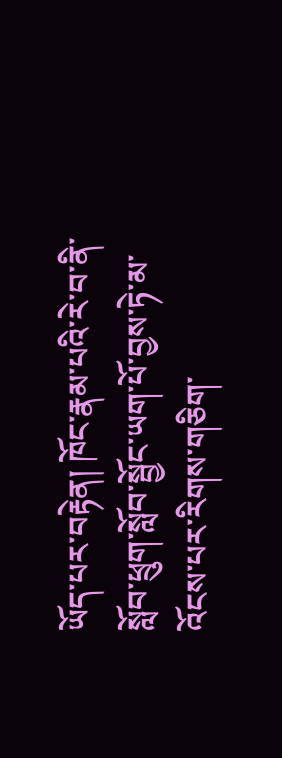ཡོད་པར་བརྟེན། ཁོང་རྣམ་པའི་རེ་བ་ནི་སློབ་ཕྲུག་སློབ་སྦྱོང་ཡག་པོ་བྱས་ཏེ་མ་འོངས་པར་རིགས་གཅིག་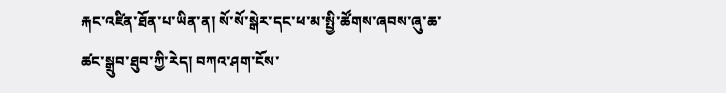རྐང་འཛིན་ཐོན་པ་ཡིན་ན། སོ་སོ་སྒེར་དང་ཕ་མ་སྤྱི་ཚོགས་ཞབས་ཞུ་ཆ་ཚང་སྒྲུབ་ཐུབ་ཀྱི་རེད། བཀའ་ཤག་ངོས་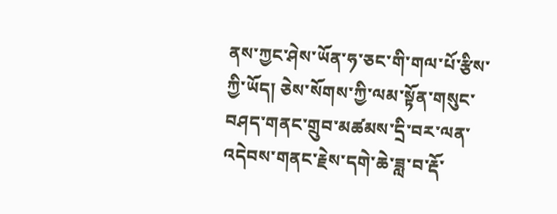ནས་ཀྱང་ཤེས་ཡོན་ཧ་ཅང་གི་གལ་པོ་རྩིས་ཀྱི་ཡོད། ཅེས་སོགས་ཀྱི་ལམ་སྟོན་གསུང་བཤད་གནང་གྲུབ་མཚམས་དྲི་བར་ལན་འདེབས་གནང་རྗེས་དགེ་ཆེ་ཟླ་བ་རྡོ་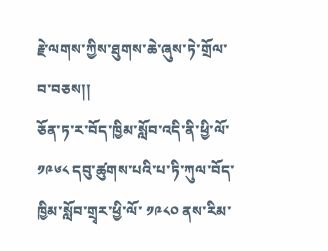རྗེ་ལགས་ཀྱིས་ཐུགས་ཆེ་ཞུས་ཏེ་གྲོལ་བ་བཅས།།
ཅོན་ཏ་ར་བོད་ཁྱིམ་སློབ་འདི་ནི་ཕྱི་ལོ་ ༡༩༦༨ དབུ་ཚུགས་པའི་པ་ཏི་ཀུལ་བོད་ཁྱིམ་སློབ་གྲྭར་ཕྱི་ལོ་ ༡༩༨༠ ནས་རིམ་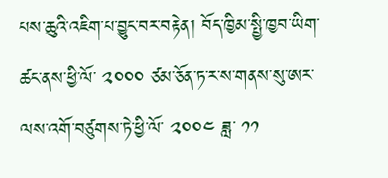པས་ཆུའི་འཇིག་པ་བྱུང་བར་བརྟེན། བོད་ཁྱིམ་སྤྱི་ཁྱབ་ཡིག་ཚང་ནས་ཕྱི་ལོ་ ༢༠༠༠ ཙམ་ཅོན་ཏ་ར་ས་གནས་སུ་ཨར་ལས་འགོ་བཙུགས་ཏེ་ཕྱི་ལོ་ ༢༠༠༤ ཟླ་ ༡༡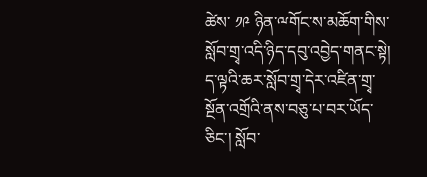ཚེས་ ༡༩ ཉིན་ྋགོང་ས་མཆོག་གིས་སློབ་གྲྭ་འདི་ཉིད་དབུ་འབྱེད་གནང་སྟེ། ད་ལྟའི་ཆར་སློབ་གྲྭ་དེར་འཛིན་གྲྭ་སྔོན་འགྲོའི་ནས་བཅུ་པ་བར་ཡོད་ཅིང་། སློབ་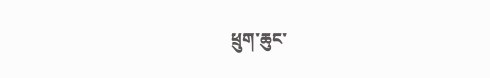ཕྲུག་ཆུང་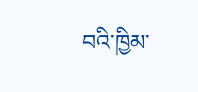བའི་ཁྱིམ་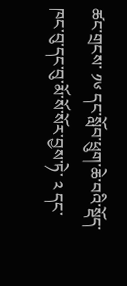ཚང་གྲངས་ ༡༦ དང་སློབ་ཕྲུག་ཆེ་བའི་སྡོད་ཁང་བུ་དང་བུ་མོ་སོ་སོར་བྱས་ཏེ་ ༢ དང་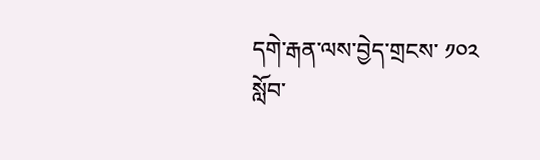དགེ་རྒན་ལས་བྱེད་གྲངས་ ༡༠༢ སློབ་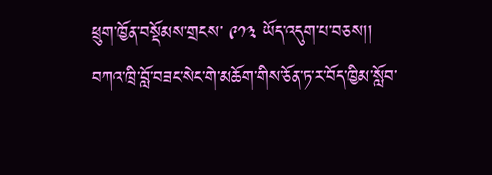ཕྲུག་ཁྱོན་བསྡོམས་གྲངས་ ༩༡༣ ཡོད་འདུག་པ་བཅས།།
བཀའ་ཁྲི་བློ་བཟང་སེང་གེ་མཆོག་གིས་ཅོན་ཏ་ར་བོད་ཁྱིམ་སློབ་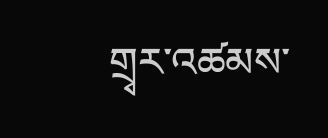གྲྭར་འཚམས་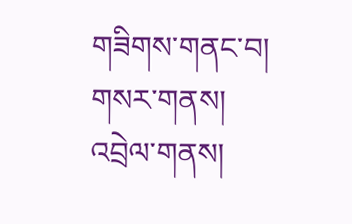གཟིགས་གནང་བ།
གསར་གནས།
འབྲེལ་གནས།